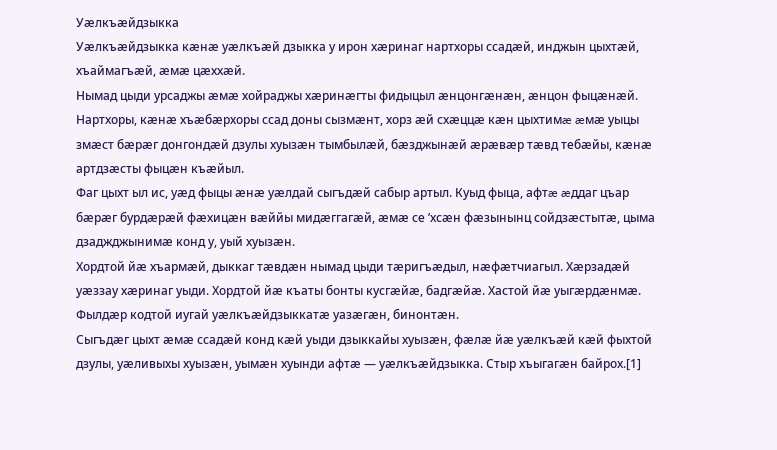Уæлкъæйдзыкка
Уæлкъæйдзыкка кæнæ уæлкъæй дзыкка у ирон хæринаг нартхоры ссадæй, инджын цыхтæй, хъаймагъæй, æмæ цæххæй.
Нымад цыди урсаджы æмæ хойраджы хæринæгты фидыцыл æнцонгæнæн, æнцон фыцæнæй. Нартхоры, кæнæ хъæбæрхоры ссад доны сызмæнт, хорз æй схæццæ кæн цыхтимæ æмæ уыцы змæст бæрæг донгондæй дзулы хуызæн тымбылæй, бæзджынæй æрæвæр тæвд тебæйы, кæнæ артдзæсты фыцæн къæйыл.
Фаг цыхт ыл ис, уæд фыцы æнæ уæлдай сыгъдæй сабыр артыл. Куыд фыца, афтæ æддаг цъар бæрæг бурдæрæй фæхицæн вæййы мидæггагæй, æмæ се ’хсæн фæзынынц сойдзæстытæ, цыма дзаджджынимæ конд у, уый хуызæн.
Хордтой йæ хъармæй, дыккаг тæвдæн нымад цыди тæригъæдыл, нæфæтчиагыл. Хæрзадæй уæззау хæринаг уыди. Хордтой йæ къаты бонты кусгæйæ, бадгæйæ. Хастой йæ уыгæрдæнмæ. Фылдæр кодтой иугай уæлкъæйдзыккатæ уазæгæн, бинонтæн.
Сыгъдæг цыхт æмæ ссадæй конд кæй уыди дзыккайы хуызæн, фæлæ йæ уæлкъæй кæй фыхтой дзулы, уæливыхы хуызæн, уымæн хуынди афтæ — уæлкъæйдзыкка. Стыр хъыгагæн байрох.[1]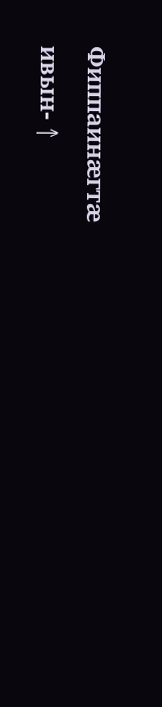Фиппаинæгтæ
ивын- ↑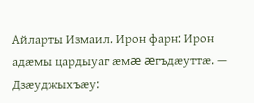Айларты Измаил. Ирон фарн: Ирон адæмы цардыуаг æмæ æгъдæуттæ. — Дзæуджыхъæу: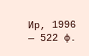Ир, 1996 — 522 ф.